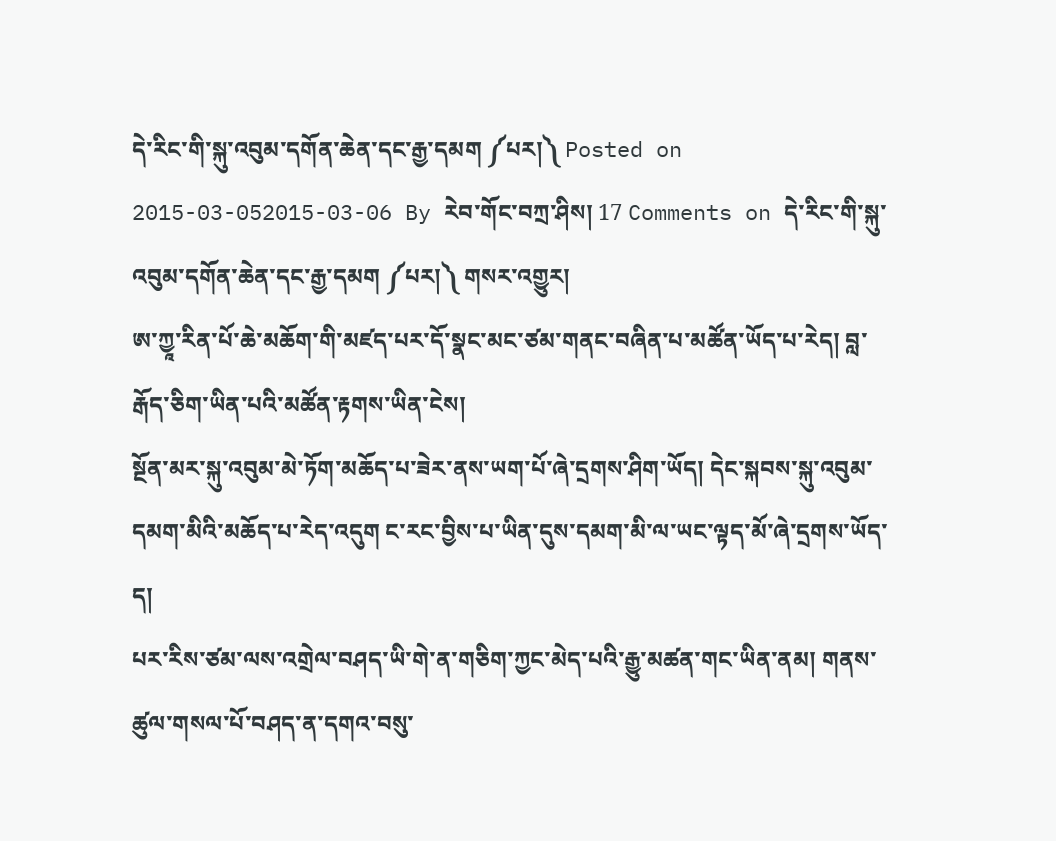དེ་རིང་གི་སྐུ་འབུམ་དགོན་ཆེན་དང་རྒྱ་དམག ༼པར།༽ Posted on 2015-03-052015-03-06 By རེབ་གོང་བཀྲ་ཤིས། 17 Comments on དེ་རིང་གི་སྐུ་འབུམ་དགོན་ཆེན་དང་རྒྱ་དམག ༼པར།༽ གསར་འགྱུར།
ཨ་ཀྱཱ་རིན་པོ་ཆེ་མཆོག་གི་མཛད་པར་དོ་སྣང་མང་ཙམ་གནང་བཞིན་པ་མཚོན་ཡོད་པ་རེད། བླ་རྒོད་ཅིག་ཡིན་པའི་མཚོན་རྟགས་ཡིན་ངེས།
སྔོན་མར་སྐུ་འབུམ་མེ་ཏོག་མཆོད་པ་ཟེར་ནས་ཡག་པོ་ཞེ་དྲགས་ཤིག་ཡོད། དེང་སྐབས་སྐུ་འབུམ་དམག་མིའི་མཆོད་པ་རེད་འདུག ང་རང་བྱིས་པ་ཡིན་དུས་དམག་མི་ལ་ཡང་ལྟད་མོ་ཞེ་དྲགས་ཡོད་ད།
པར་རིས་ཙམ་ལས་འགྲེལ་བཤད་ཡི་གེ་ན་གཅིག་ཀྱང་མེད་པའི་རྒྱུ་མཚན་གང་ཡིན་ནམ། གནས་ཚུལ་གསལ་པོ་བཤད་ན་དགའ་བསུ་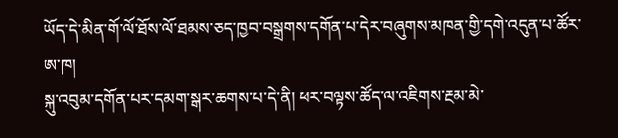ཡོད་དེ་མིན་གོ་ལོ་ཐོས་ལོ་ཐམས་ཅད་ཁྱབ་བསྒྲགས་དགོན་པ་དེར་བཞུགས་མཁན་གྱི་དགེ་འདུན་པ་ཚོར་ཨ་ཁ།
སྐུ་འབུམ་དགོན་པར་དམག་སྒར་ཆགས་པ་དེ་ནི། ཕར་བལྟས་ཚོད་ལ་འཇིགས་རྔམ་མེ་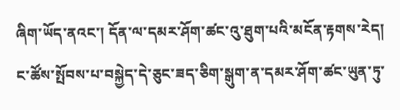ཞིག་ཡོད་ནའང་། དོན་ལ་དམར་ཤོག་ཚང་འུ་ཐུག་པའི་མངོན་རྟགས་རེད། ང་ཚོས་སྤོབས་པ་བསྐྱེད་དེ་ཅུང་ཟད་ཅིག་སྒུག་ན་དམར་ཤོག་ཚང་ཡུན་ཏུ་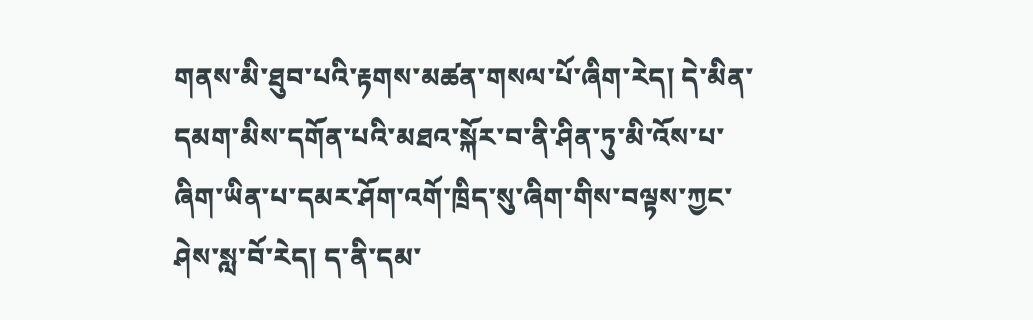གནས་མི་ཐུབ་པའི་རྟགས་མཚན་གསལ་པོ་ཞིག་རེད། དེ་མིན་དམག་མིས་དགོན་པའི་མཐའ་སྐོར་བ་ནི་ཤིན་ཏུ་མི་འོས་པ་ཞིག་ཡིན་པ་དམར་ཤོག་འགོ་ཁྲིད་སུ་ཞིག་གིས་བལྟས་ཀྱང་ཤེས་སླ་བོ་རེད། ད་ནི་དམ་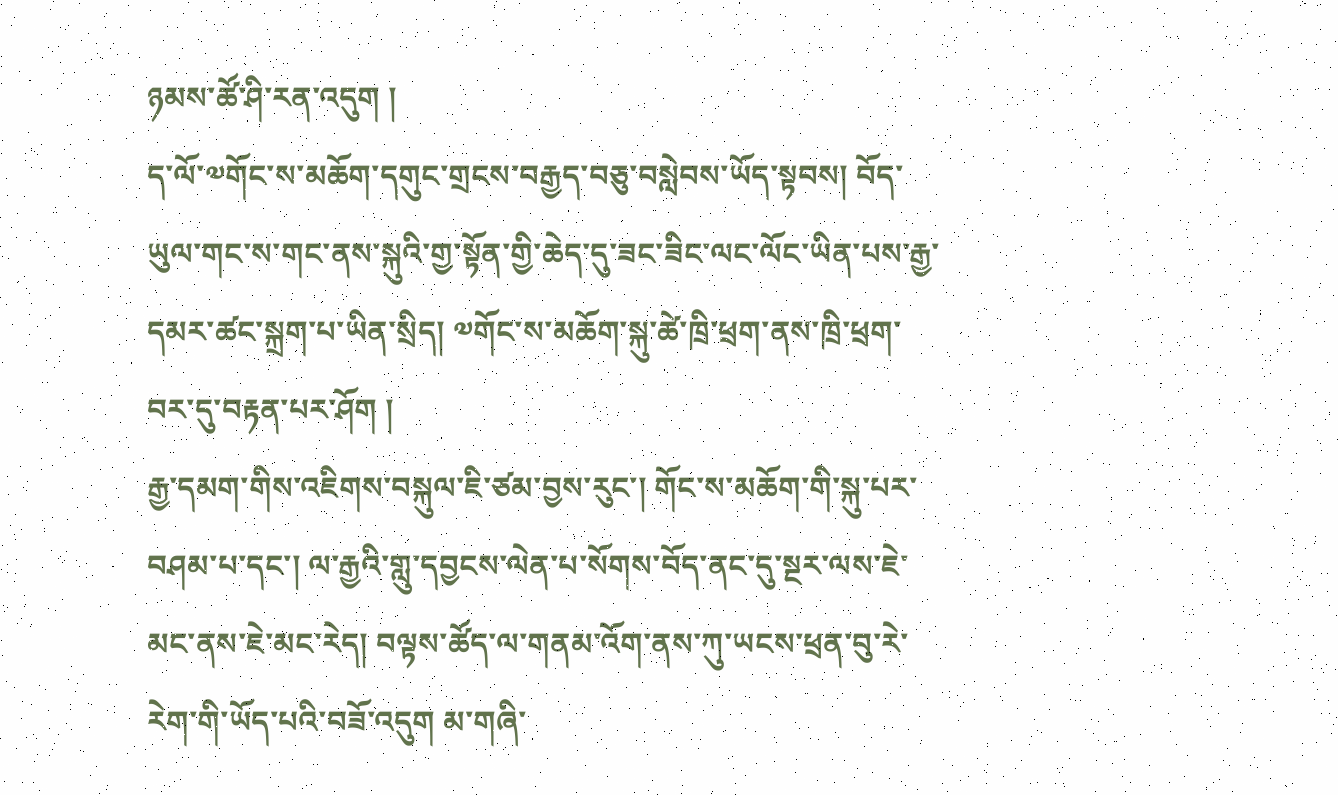ཉམས་ཚོ་ཤི་རན་འདུག །
ད་ལོ་༧གོང་ས་མཆོག་དགུང་གྲངས་བརྒྱད་བཅུ་བསླེབས་ཡོད་སྟབས། བོད་ཡུལ་གང་ས་གང་ནས་སྐུའི་གྱ་སྟོན་གྱི་ཆེད་དུ་ཟང་ཟིང་ལང་ལོང་ཡིན་པས་རྒྱ་དམར་ཚང་སྐྲག་པ་ཡིན་སྲིད། ༧གོང་ས་མཆོག་སྐུ་ཚེ་ཁྲི་ཕྲག་ནས་ཁྲི་ཕྲག་བར་དུ་བརྟན་པར་ཤོག །
རྒྱ་དམག་གིས་འཇིགས་བསྐུལ་ཇི་ཙམ་བྱས་རུང་། གོང་ས་མཆོག་གི་སྐུ་པར་བཤམ་པ་དང་། ལ་རྒྱའི་གླུ་དབྱངས་ལེན་པ་སོགས་བོད་ནང་དུ་སྔར་ལས་ཇེ་མང་ནས་ཇེ་མང་རེད། བལྟས་ཚོད་ལ་གནམ་འོག་ནས་ཀུ་ཡངས་ཕྲན་བུ་རེ་རེག་གི་ཡོད་པའི་བཟོ་འདུག མ་གཞི་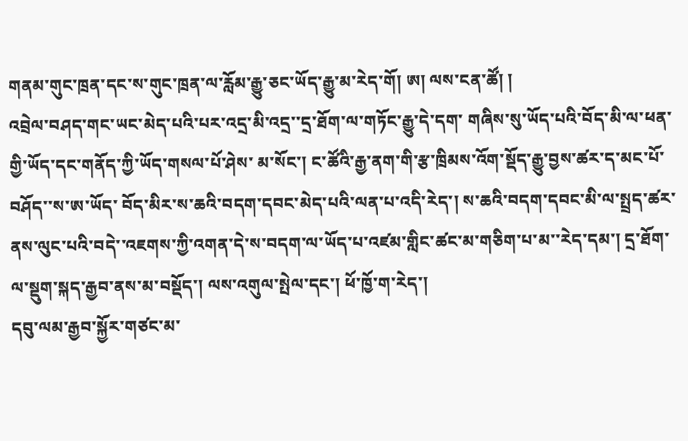གནམ་གུང་ཁྲན་དང་ས་གུང་ཁྲན་ལ་རློམ་རྒྱུ་ཅང་ཡོད་རྒྱུ་མ་རེད་གོ། ཨ། ལས་ངན་ཚོ། །
འབྲེལ་བཤད་གང་ཡང་མེད་པའི་པར་འདྲ་མི་འདྲ་་དྲ་ཐོག་ལ་གཏོང་རྒྱུ་དེ་དག་ གཞིས་སུ་ཡོད་པའི་བོད་མི་ལ་ཕན་གྱི་ཡོད་དང་གནོད་ཀྱི་ཡོད་གསལ་པོ་ཤེས་ མ་སོང་། ང་ཚོའི་རྒྱ་ནག་གི་རྩ་ཁྲིམས་འོག་སྡོད་རྒྱུ་བྱས་ཚར་ད་མང་པོ་བཤོད་་ས་ཨ་ཡོད་ བོད་མིར་ས་ཆའི་བདག་དབང་མེད་པའི་ལན་པ་འདི་རེད་། ས་ཆའི་བདག་དབང་མི་ལ་སྤྲད་ཚར་ནས་ལུང་པའི་བདེ་་འཇགས་ཀྱི་འགན་དེ་ས་བདག་ལ་ཡོད་པ་འཛམ་གླིང་ཚང་མ་གཅིག་པ་མ་་རེད་དམ་། དྲ་ཐོག་ལ་སྡུག་སྐད་རྒྱབ་ནས་མ་བསྡོད་། ལས་འགུལ་སྤེལ་དང་། ཕོ་ཁྱོ་ག་རེད་།
དབུ་ལམ་རྒྱབ་སྐྱོར་གཙང་མ་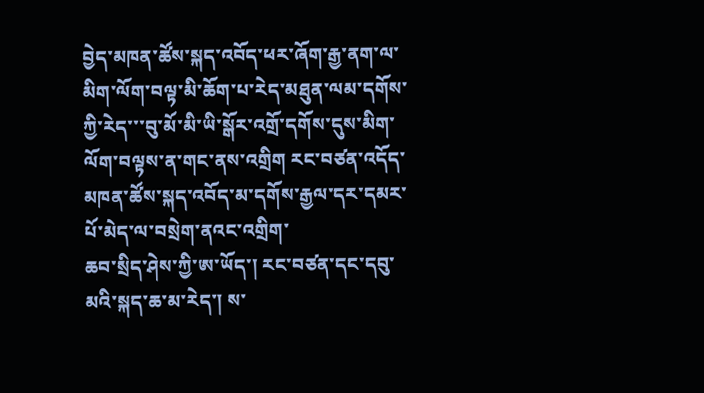བྱེད་མཁན་ཚོས་སྐད་འབོད་ཕར་ཞོག་རྒྱ་ནག་ལ་མིག་ལོག་བལྟ་མི་ཆོག་པ་རེད་མཐུན་ལམ་དགོས་ཀྱི་རེད་་་བུ་མོ་མི་ཡི་སྒོར་འགྲོ་དགོས་དུས་མིག་ལོག་བལྟས་ན་གང་ནས་འགྲིག རང་བཙན་འདོད་མཁན་ཚོས་སྐད་འབོད་མ་དགོས་རྒྱལ་དར་དམར་པོ་མེད་ལ་བསྲེག་ནའང་འགྲིག་
ཆབ་སྲིད་ཤེས་ཀྱི་ཨ་ཡོད་། རང་བཙན་དང་དབུ་མའི་སྐད་ཆ་མ་རེད་། ས་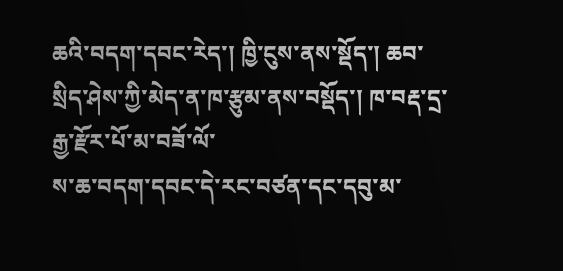ཆའི་བདག་དབང་རེད་། ཁྱི་ངུས་ནས་སྡོད་། ཆབ་སྲིད་ཤེས་ཀྱི་མེད་ན་ཁ་རྩུམ་ནས་བསྡོད་། ཁ་བརྡ་དྲ་རྒྱ་རྫོར་པོ་མ་བཟོ་ལོ་
ས་ཆ་བདག་དབང་དེ་རང་བཙན་དང་དབུ་མ་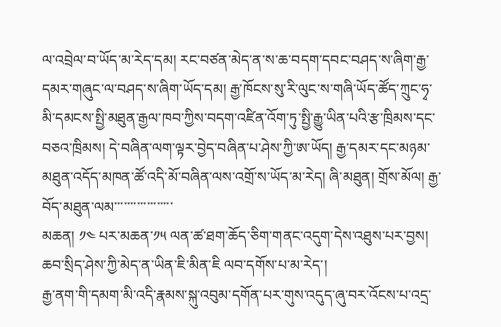ལ་འབྲེལ་བ་ཡོད་མ་རེད་དམ། རང་བཙན་མེད་ན་ས་ཆ་བདག་དབང་བཤད་ས་ཞིག་རྒྱ་དམར་གཞུང་ལ་བཤད་ས་ཞིག་ཡོད་དམ། རྒྱ་ཁོངས་སུ་རི་ལུང་ས་གཞི་ཡོད་ཚོད་ཀྲུང་ཧྭ་མི་དམངས་སྤྱི་མཐུན་རྒྱལ་ཁབ་ཀྱིས་བདག་འཛིན་འོག་ཏུ་སྤྱི་རྒྱུ་ཡིན་པའི་རྩ་ཁྲིམས་དང་བཅའ་ཁྲིམས། དེ་བཞིན་ལག་ལྟར་བྱེད་བཞིན་པ་ཤེས་ཀྱི་ཨ་ཡོད། རྒྱ་དམར་དང་མཉམ་མཐུན་འདོད་མཁན་ཚོ་འདི་མོ་བཞིན་ལས་འགྲོ་ས་ཡོད་མ་རེད། ཞི་མཐུན། གྲོས་མོལ། རྒྱ་བོད་མཐུན་ལམ་་་་་་་་་་་་་་་་་་
མཆན། ༡༤ པར་མཆན་༡༥ ལན་ཚ་ཐག་ཆོད་ཅིག་གནང་འདུག་དེས་འཐུས་པར་བྱས། ཆབ་སྲིད་ཤེས་ཀྱི་མེད་ན་ཡིན་ཇི་མིན་ཇི ལབ་དགོས་པ་མ་རེད་།
རྒྱ་ནག་གི་དམག་མི་འདི་རྣམས་སྐུ་འབུམ་དགོན་པར་གུས་འདུད་ཞུ་བར་འོངས་པ་འདྲ་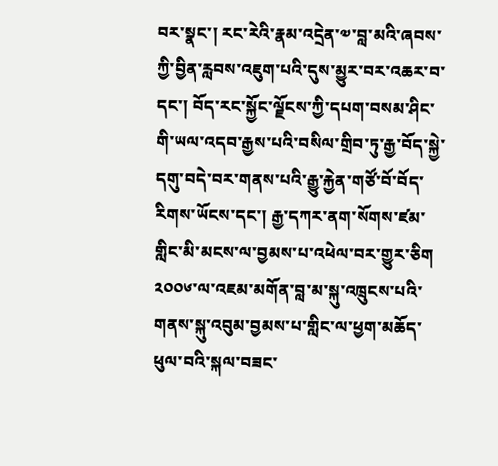བར་སྣང་། རང་རེའི་རྣམ་འདྲེན་༧་བླ་མའི་ཞབས་ཀྱི་བྱིན་རླབས་འཇུག་པའི་དུས་མྱུར་བར་འཆར་བ་དང་། བོད་རང་སྐྱོང་ལྗོངས་ཀྱི་དཔག་བསམ་ཤིང་གི་ཡལ་འདབ་རྒྱས་པའི་བསིལ་གྲིབ་ཏུ་རྒྱ་བོད་སྐྱེ་དགུ་བདེ་བར་གནས་པའི་རྒྱུ་རྐྱེན་གཙོ་བོ་བོད་རིགས་ཡོངས་དང་། རྒྱ་དཀར་ནག་སོགས་ཛམ་གླིང་མི་མངས་ལ་བྱམས་པ་འཕེལ་བར་གྱུར་ཅིག ༢༠༠༦་ལ་འཇམ་མགོན་བླ་མ་སྐུ་འཁྲུངས་པའི་གནས་སྐུ་འབུམ་བྱམས་པ་གླིང་ལ་ཕྱག་མཆོད་ཕུལ་བའི་སྐལ་བཟང་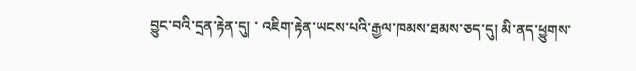བྱུང་བའི་དྲན་རྟེན་དུ། ་ འཇིག་རྟེན་ཡངས་པའི་རྒྱལ་ཁམས་ཐམས་ཅད་དུ། མི་ནད་ཕྱུགས་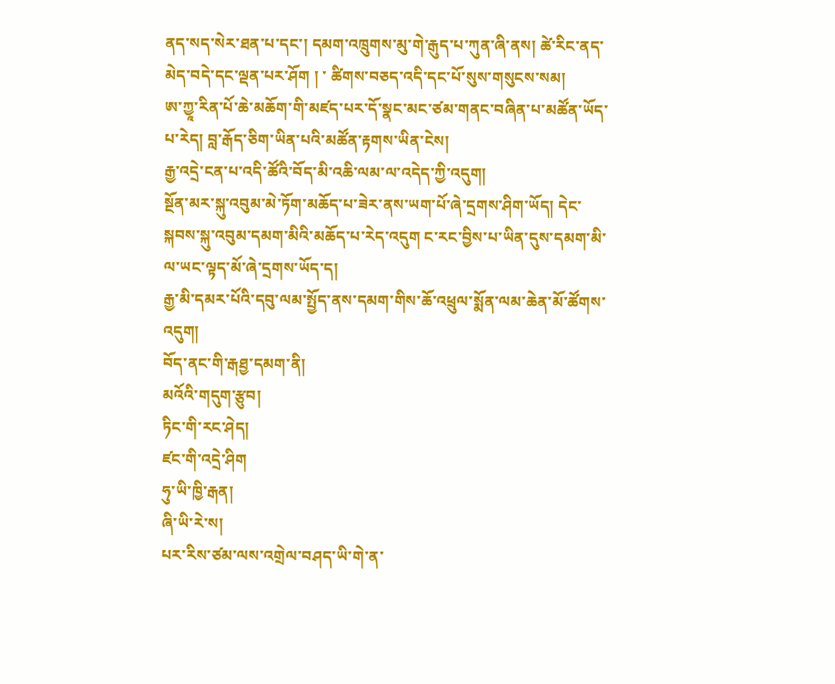ནད་སད་སེར་ཐན་པ་དང་། དམག་འཁྲུགས་མུ་གེ་རྒུད་པ་ཀུན་ཞི་ནས། ཚེ་རིང་ནད་མེད་བདེ་དང་ལྡན་པར་ཤོག ། ་ ཚིགས་བཅད་འདི་དང་པོ་སུས་གསུངས་སམ།
ཨ་ཀྱཱ་རིན་པོ་ཆེ་མཆོག་གི་མཛད་པར་དོ་སྣང་མང་ཙམ་གནང་བཞིན་པ་མཚོན་ཡོད་པ་རེད། བླ་རྒོད་ཅིག་ཡིན་པའི་མཚོན་རྟགས་ཡིན་ངེས།
རྒྱ་འདྲེ་ངན་པ་འདི་ཚོའི་བོད་མི་འཆི་ལམ་ལ་འདེད་ཀྱི་འདུག།
སྔོན་མར་སྐུ་འབུམ་མེ་ཏོག་མཆོད་པ་ཟེར་ནས་ཡག་པོ་ཞེ་དྲགས་ཤིག་ཡོད། དེང་སྐབས་སྐུ་འབུམ་དམག་མིའི་མཆོད་པ་རེད་འདུག ང་རང་བྱིས་པ་ཡིན་དུས་དམག་མི་ལ་ཡང་ལྟད་མོ་ཞེ་དྲགས་ཡོད་ད།
རྒྱ་མི་དམར་པོའི་དབུ་ལམ་སྤྱོད་ནས་དམག་གིས་ཆོ་འཕྲུལ་སྨོན་ལམ་ཆེན་མོ་ཚོགས་འདུག།
བོད་ནང་གི་རྒཐྱ་དམག་ནི།
མའོའི་གདུག་རྩུབ།
ཏིང་གི་རང་ཤེད།
ཛང་གི་འདྲེ་ཤིག
ཧུ་ཡི་ཁྱི་རྒན།
ཞི་ཡི་རེ་ས།
པར་རིས་ཙམ་ལས་འགྲེལ་བཤད་ཡི་གེ་ན་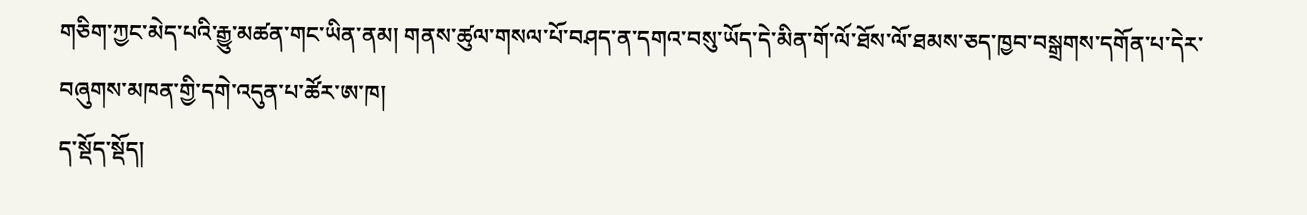གཅིག་ཀྱང་མེད་པའི་རྒྱུ་མཚན་གང་ཡིན་ནམ། གནས་ཚུལ་གསལ་པོ་བཤད་ན་དགའ་བསུ་ཡོད་དེ་མིན་གོ་ལོ་ཐོས་ལོ་ཐམས་ཅད་ཁྱབ་བསྒྲགས་དགོན་པ་དེར་བཞུགས་མཁན་གྱི་དགེ་འདུན་པ་ཚོར་ཨ་ཁ།
ད་སྡོད་སྡོད།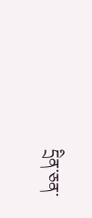དྲིན་ཅན་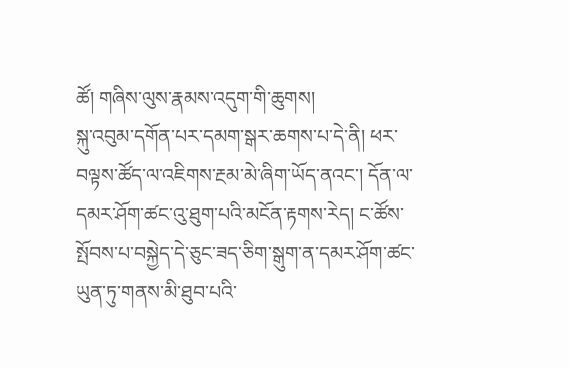ཚོ། གཞིས་ལུས་རྣམས་འདུག་གི་ཆུགས།
སྐུ་འབུམ་དགོན་པར་དམག་སྒར་ཆགས་པ་དེ་ནི། ཕར་བལྟས་ཚོད་ལ་འཇིགས་རྔམ་མེ་ཞིག་ཡོད་ནའང་། དོན་ལ་དམར་ཤོག་ཚང་འུ་ཐུག་པའི་མངོན་རྟགས་རེད། ང་ཚོས་སྤོབས་པ་བསྐྱེད་དེ་ཅུང་ཟད་ཅིག་སྒུག་ན་དམར་ཤོག་ཚང་ཡུན་ཏུ་གནས་མི་ཐུབ་པའི་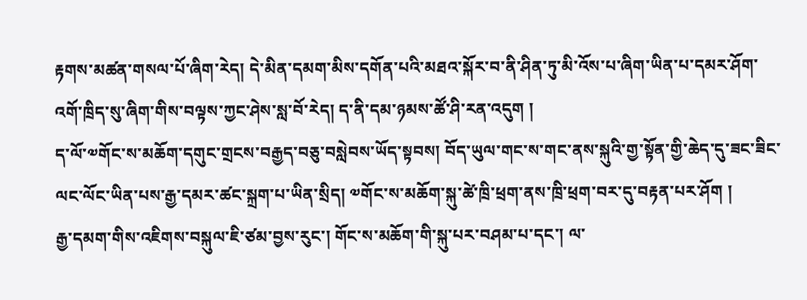རྟགས་མཚན་གསལ་པོ་ཞིག་རེད། དེ་མིན་དམག་མིས་དགོན་པའི་མཐའ་སྐོར་བ་ནི་ཤིན་ཏུ་མི་འོས་པ་ཞིག་ཡིན་པ་དམར་ཤོག་འགོ་ཁྲིད་སུ་ཞིག་གིས་བལྟས་ཀྱང་ཤེས་སླ་བོ་རེད། ད་ནི་དམ་ཉམས་ཚོ་ཤི་རན་འདུག །
ད་ལོ་༧གོང་ས་མཆོག་དགུང་གྲངས་བརྒྱད་བཅུ་བསླེབས་ཡོད་སྟབས། བོད་ཡུལ་གང་ས་གང་ནས་སྐུའི་གྱ་སྟོན་གྱི་ཆེད་དུ་ཟང་ཟིང་ལང་ལོང་ཡིན་པས་རྒྱ་དམར་ཚང་སྐྲག་པ་ཡིན་སྲིད། ༧གོང་ས་མཆོག་སྐུ་ཚེ་ཁྲི་ཕྲག་ནས་ཁྲི་ཕྲག་བར་དུ་བརྟན་པར་ཤོག །
རྒྱ་དམག་གིས་འཇིགས་བསྐུལ་ཇི་ཙམ་བྱས་རུང་། གོང་ས་མཆོག་གི་སྐུ་པར་བཤམ་པ་དང་། ལ་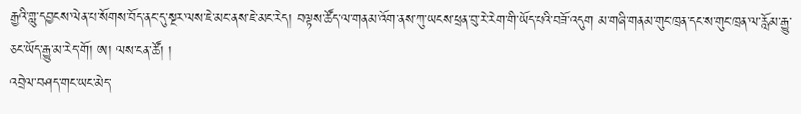རྒྱའི་གླུ་དབྱངས་ལེན་པ་སོགས་བོད་ནང་དུ་སྔར་ལས་ཇེ་མང་ནས་ཇེ་མང་རེད། བལྟས་ཚོད་ལ་གནམ་འོག་ནས་ཀུ་ཡངས་ཕྲན་བུ་རེ་རེག་གི་ཡོད་པའི་བཟོ་འདུག མ་གཞི་གནམ་གུང་ཁྲན་དང་ས་གུང་ཁྲན་ལ་རློམ་རྒྱུ་ཅང་ཡོད་རྒྱུ་མ་རེད་གོ། ཨ། ལས་ངན་ཚོ། །
འབྲེལ་བཤད་གང་ཡང་མེད་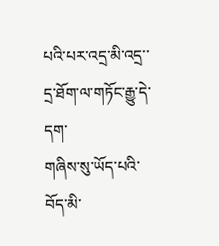པའི་པར་འདྲ་མི་འདྲ་་དྲ་ཐོག་ལ་གཏོང་རྒྱུ་དེ་དག་
གཞིས་སུ་ཡོད་པའི་བོད་མི་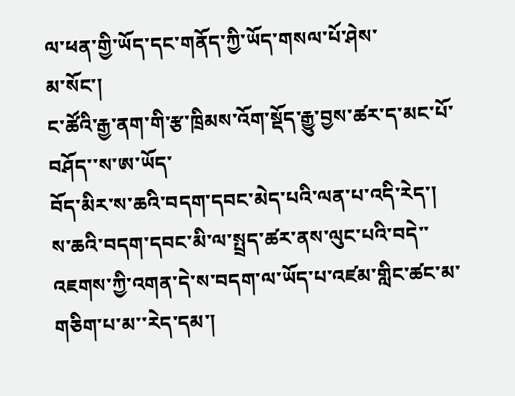ལ་ཕན་གྱི་ཡོད་དང་གནོད་ཀྱི་ཡོད་གསལ་པོ་ཤེས་
མ་སོང་།
ང་ཚོའི་རྒྱ་ནག་གི་རྩ་ཁྲིམས་འོག་སྡོད་རྒྱུ་བྱས་ཚར་ད་མང་པོ་བཤོད་་ས་ཨ་ཡོད་
བོད་མིར་ས་ཆའི་བདག་དབང་མེད་པའི་ལན་པ་འདི་རེད་།
ས་ཆའི་བདག་དབང་མི་ལ་སྤྲད་ཚར་ནས་ལུང་པའི་བདེ་་འཇགས་ཀྱི་འགན་དེ་ས་བདག་ལ་ཡོད་པ་འཛམ་གླིང་ཚང་མ་གཅིག་པ་མ་་རེད་དམ་།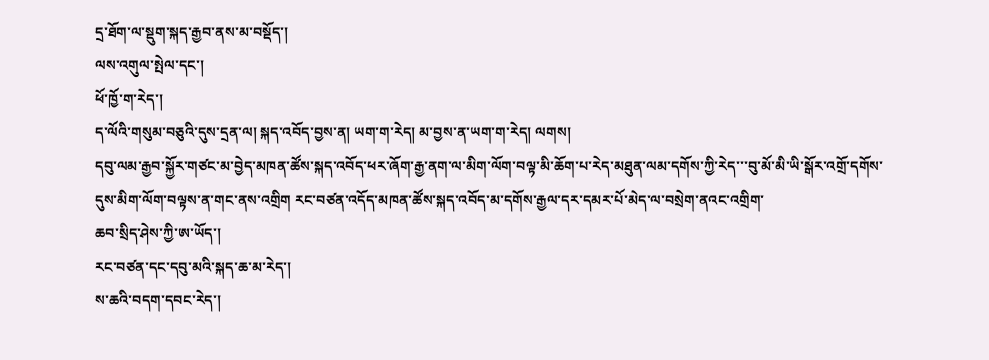དྲ་ཐོག་ལ་སྡུག་སྐད་རྒྱབ་ནས་མ་བསྡོད་།
ལས་འགུལ་སྤེལ་དང་།
ཕོ་ཁྱོ་ག་རེད་།
ད་ལོའི་གསུམ་བཅུའི་དུས་དྲན་ལ། སྐད་འབོད་བྱས་ན། ཡག་ག་རེད། མ་བྱས་ན་ཡག་ག་རེད། ལགས།
དབུ་ལམ་རྒྱབ་སྐྱོར་གཙང་མ་བྱེད་མཁན་ཚོས་སྐད་འབོད་ཕར་ཞོག་རྒྱ་ནག་ལ་མིག་ལོག་བལྟ་མི་ཆོག་པ་རེད་མཐུན་ལམ་དགོས་ཀྱི་རེད་་་བུ་མོ་མི་ཡི་སྒོར་འགྲོ་དགོས་དུས་མིག་ལོག་བལྟས་ན་གང་ནས་འགྲིག རང་བཙན་འདོད་མཁན་ཚོས་སྐད་འབོད་མ་དགོས་རྒྱལ་དར་དམར་པོ་མེད་ལ་བསྲེག་ནའང་འགྲིག་
ཆབ་སྲིད་ཤེས་ཀྱི་ཨ་ཡོད་།
རང་བཙན་དང་དབུ་མའི་སྐད་ཆ་མ་རེད་།
ས་ཆའི་བདག་དབང་རེད་།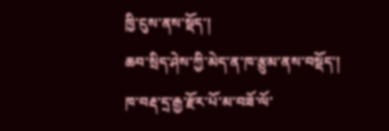ཁྱི་ངུས་ནས་སྡོད་།
ཆབ་སྲིད་ཤེས་ཀྱི་མེད་ན་ཁ་རྩུམ་ནས་བསྡོད་།
ཁ་བརྡ་དྲ་རྒྱ་རྫོར་པོ་མ་བཟོ་ལོ་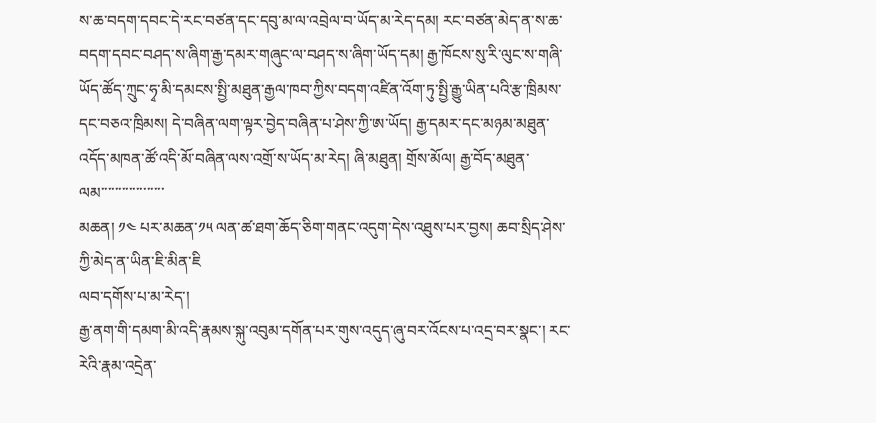ས་ཆ་བདག་དབང་དེ་རང་བཙན་དང་དབུ་མ་ལ་འབྲེལ་བ་ཡོད་མ་རེད་དམ། རང་བཙན་མེད་ན་ས་ཆ་བདག་དབང་བཤད་ས་ཞིག་རྒྱ་དམར་གཞུང་ལ་བཤད་ས་ཞིག་ཡོད་དམ། རྒྱ་ཁོངས་སུ་རི་ལུང་ས་གཞི་ཡོད་ཚོད་ཀྲུང་ཧྭ་མི་དམངས་སྤྱི་མཐུན་རྒྱལ་ཁབ་ཀྱིས་བདག་འཛིན་འོག་ཏུ་སྤྱི་རྒྱུ་ཡིན་པའི་རྩ་ཁྲིམས་དང་བཅའ་ཁྲིམས། དེ་བཞིན་ལག་ལྟར་བྱེད་བཞིན་པ་ཤེས་ཀྱི་ཨ་ཡོད། རྒྱ་དམར་དང་མཉམ་མཐུན་འདོད་མཁན་ཚོ་འདི་མོ་བཞིན་ལས་འགྲོ་ས་ཡོད་མ་རེད། ཞི་མཐུན། གྲོས་མོལ། རྒྱ་བོད་མཐུན་ལམ་་་་་་་་་་་་་་་་་་
མཆན། ༡༤ པར་མཆན་༡༥ ལན་ཚ་ཐག་ཆོད་ཅིག་གནང་འདུག་དེས་འཐུས་པར་བྱས། ཆབ་སྲིད་ཤེས་ཀྱི་མེད་ན་ཡིན་ཇི་མིན་ཇི
ལབ་དགོས་པ་མ་རེད་།
རྒྱ་ནག་གི་དམག་མི་འདི་རྣམས་སྐུ་འབུམ་དགོན་པར་གུས་འདུད་ཞུ་བར་འོངས་པ་འདྲ་བར་སྣང་། རང་རེའི་རྣམ་འདྲེན་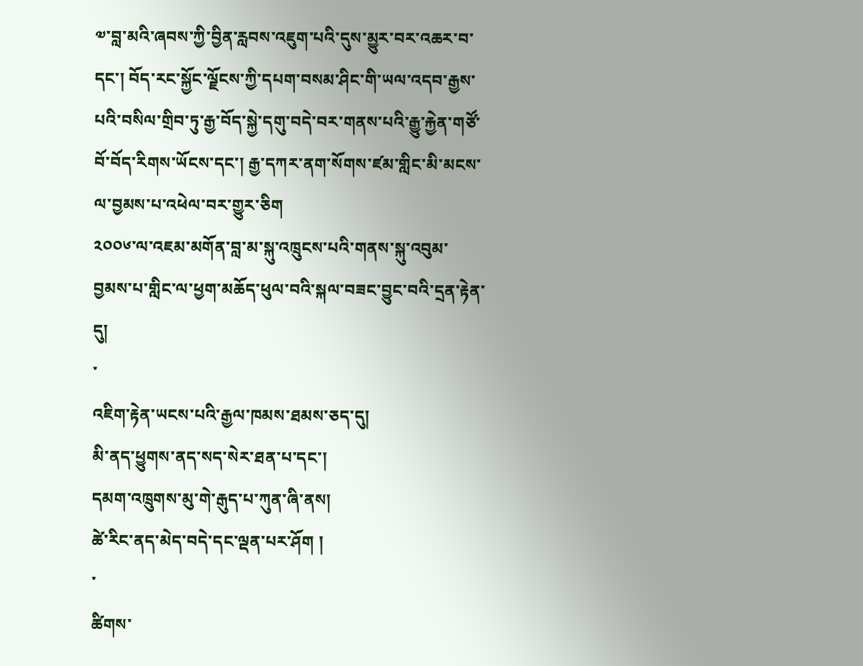༧་བླ་མའི་ཞབས་ཀྱི་བྱིན་རླབས་འཇུག་པའི་དུས་མྱུར་བར་འཆར་བ་དང་། བོད་རང་སྐྱོང་ལྗོངས་ཀྱི་དཔག་བསམ་ཤིང་གི་ཡལ་འདབ་རྒྱས་པའི་བསིལ་གྲིབ་ཏུ་རྒྱ་བོད་སྐྱེ་དགུ་བདེ་བར་གནས་པའི་རྒྱུ་རྐྱེན་གཙོ་བོ་བོད་རིགས་ཡོངས་དང་། རྒྱ་དཀར་ནག་སོགས་ཛམ་གླིང་མི་མངས་ལ་བྱམས་པ་འཕེལ་བར་གྱུར་ཅིག
༢༠༠༦་ལ་འཇམ་མགོན་བླ་མ་སྐུ་འཁྲུངས་པའི་གནས་སྐུ་འབུམ་བྱམས་པ་གླིང་ལ་ཕྱག་མཆོད་ཕུལ་བའི་སྐལ་བཟང་བྱུང་བའི་དྲན་རྟེན་དུ།
་
འཇིག་རྟེན་ཡངས་པའི་རྒྱལ་ཁམས་ཐམས་ཅད་དུ།
མི་ནད་ཕྱུགས་ནད་སད་སེར་ཐན་པ་དང་།
དམག་འཁྲུགས་མུ་གེ་རྒུད་པ་ཀུན་ཞི་ནས།
ཚེ་རིང་ནད་མེད་བདེ་དང་ལྡན་པར་ཤོག །
་
ཚིགས་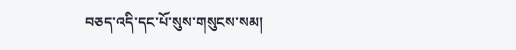བཅད་འདི་དང་པོ་སུས་གསུངས་སམ།